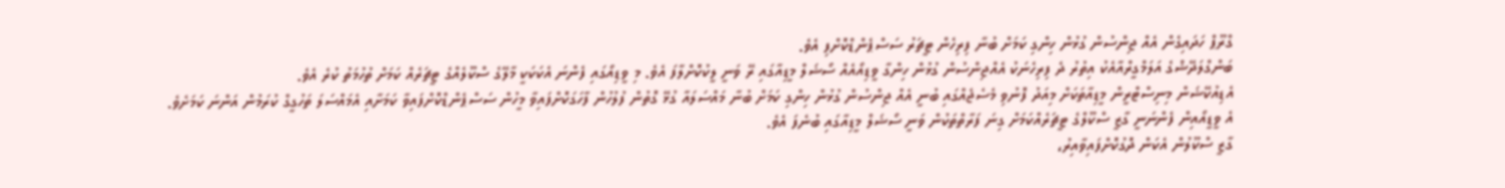ގްރޫޕް ހަދައިގެން އެއް ޖިންސުން ގުޅުން ހިންގި ކަމަށް ބުނާ ފިރިހެން ޓީޗަރު ސަސްޕެންޑްކޮށްފި އެވެ.
ބަންގްލަދޭޝްގެ އަލަމްގީރްއާއެކު އިތުރު ދެ ފިރިހެނަކު އެއްޖިންސުން ގުޅުން ހިންގާ ވީޑިއޯއެއް ސޯޝަލް މީޑިއާގައި ރޭ ވަނީ ލީކުކޮށްލާފަ އެވެ. މި ވީޑިއޯގައި ފެންނަ އެކަކަކީ މާލޭގެ ސްކޫލެއްގެ ޓީޗަރެއް ކަމަށް ތުހުމަތު ކުރެ އެވެ.
އެޑިއުކޭޝަން މިނިސްޓްރީން މީޑިއާތަކަށް މިއަދު ފޮނުވި މެސެޖެއްގައި ބުނީ އެއް ޖިންސުން ގުޅުން ހިންގި ކަމަށް ބުނާ މައްސަލައާ ގުޅޭ ގޮތުން ފުލުހުން ފާހަގަކޮށްފައިވާ މީހުން ސަސްޕެންޑްކޮށްފައިވާ ކަމަށާއި އެމައްސަލަ ތަހުގީގް ކުރަމުން އަންނަ ކަމަށެވެ.
އެ ވީޑީއޯއިން ފެންނަނީ ގާޒީ ސްކޫލްގެ ޓީޗަރެއްކަމަށް ގިނަ ފަރާތްތަކުން ވަނީ ސޯޝަލް މީޑިއާގައި ބުނެފަ އެވެ.
ގާޒީ ސްކޫލުން އެކަން ދޮގުކޮށްފައިވާއިރު،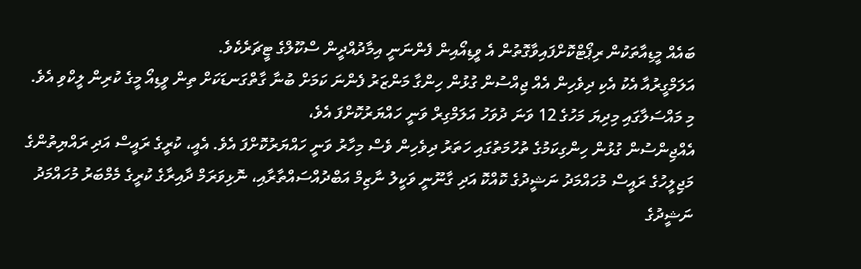ބައެއް މީޑިއާތަކުން ރިޕޯޓްކޮށްފައިވާގޮތުން އެ ވީޑިއޯއިން ފެންނަނީ އިމާދުއްދީން ސްކޫލްގެ ޓީޗަރެކެވެ.
އަލަމްގީރުއާ އެކު އެކި ދިވެހިން އެއް ޖިއްސުން ގުޅުން ހިންގާ މަންޒަރު ފެންނަ ކަމަށް ބުނާ ގާތްގަނޑަކަށް ތިން ވީޑިއޯ މީގެ ކުރިން ލީކްވި އެވެ.
މި މައްސަލާގައި މިދިޔަ މަހުގެ 12 ވަނަ ދުވަހު އަލަމްގިރް ވަނީ ހައްޔަރުކޮށްފަ އެވެ،
އެއްޖިންސުން ގުޅުން ހިންގިކަމުގެ ތުހުމަތުގައި ހަތަރު ދިވެހިން ވެސް މިހާރު ވަނީ ހައްޔަރުކޮށްފަ އެވެ. އެއީ، ކުރީގެ ރައީސް އަދި ރައްޔިތުންގެ މަޖިލީހުގެ ރައީސް މުހައްމަދު ނަޝީދުގެ ކޮއްކޮ އަދި ގާނޫނީ ވަކީލު ނާޒިމް އަބްދުއްސައްތާރާއި، ނޮޅިވަރަމް ދާއިރާގެ ކުރީގެ މެމްބަރު މުހައްމަދު ނަޝީދުގެ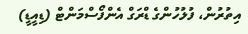އިތުރުން، ފުލުހުންގެ ޑްރަގް އެންފޯސްމަންޓް (ޑިއީޑީ)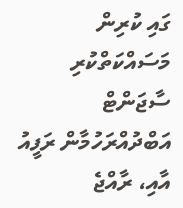ގައި ކުރިން މަސައްކަތްކުރި ސާޖަންޓް އަބްދުއްރަހުމާން ރަފީއު އާއި، ރާއްޖެ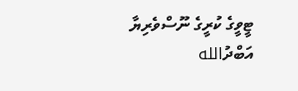ޓީވީގެ ކުރީގެ ނޫސްވެރިޔާ އަބްދުالله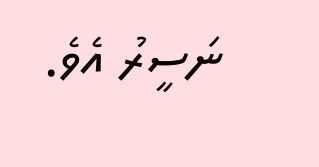ނަސީރު އެވެ.